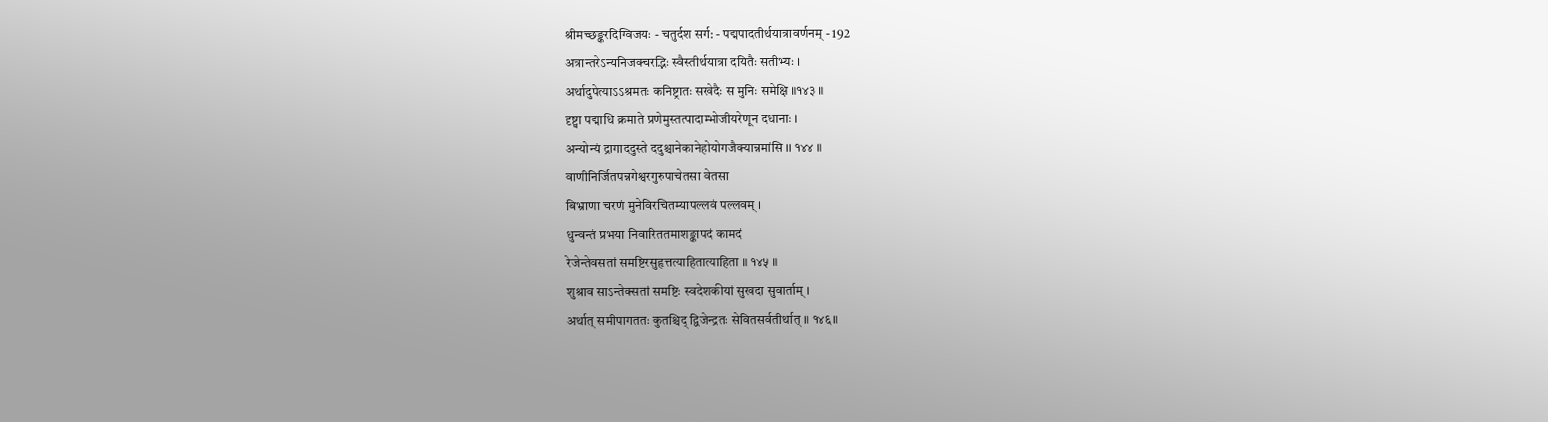श्रीमच्छङ्करदिग्विजयः - चतुर्दश सर्ग: - पद्मपादतीर्थयात्रावर्णनम् - 192
अत्रान्तरेऽन्यनिजक्चरद्भिः स्वैस्तीर्थयात्रा दयितैः सतीभ्यः ।
अर्थादुपेत्याऽऽश्रमतः कनिष्ट्रातः सखेदैः स मुनिः समेक्षि ॥१४३ ॥
दृष्ट्वा पद्माधि क्रमाते प्रणेमुस्तत्पादाम्भोजीयरेणून दधानाः ।
अन्योन्यं द्रागाददुस्ते ददुश्चानेकानेहोयोगजैक्यान्नमांसि ।। १४४ ॥
वाणीनिर्जितपन्नगेश्वरगुरुपाचेतसा वेतसा
बिभ्राणा चरणं मुनेविरचितम्यापल्लवं पल्लवम् ।
धुन्वन्तं प्रभया निवारिततमाशङ्कापदं कामदं
रेजेन्तेवसतां समष्टिरसुहृत्तत्याहितात्याहिता ॥ १४५ ॥
शुश्राव साऽन्तेक्सतां समष्टिः स्वदेशकीयां सुखदा सुवार्ताम् ।
अर्थात् समीपागततः कुतश्चिद् द्विजेन्द्रतः सेवितसर्वतीर्थात् ॥ १४६॥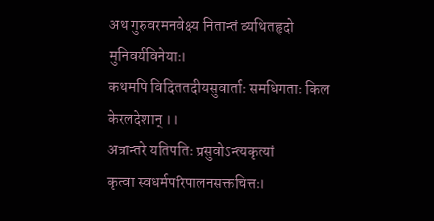अथ गुरुवरमनवेक्ष्य नितान्तं व्यथितहृदो मुनिवर्यविनेयाः।
कथमपि विदिततदीयसुवार्ताः समधिगताः किल केरलदेशान् ।।
अत्रान्तरे यतिपतिः प्रसुवोऽन्त्यकृत्यां
कृत्वा स्वधर्मपरिपालनसक्तचित्तः।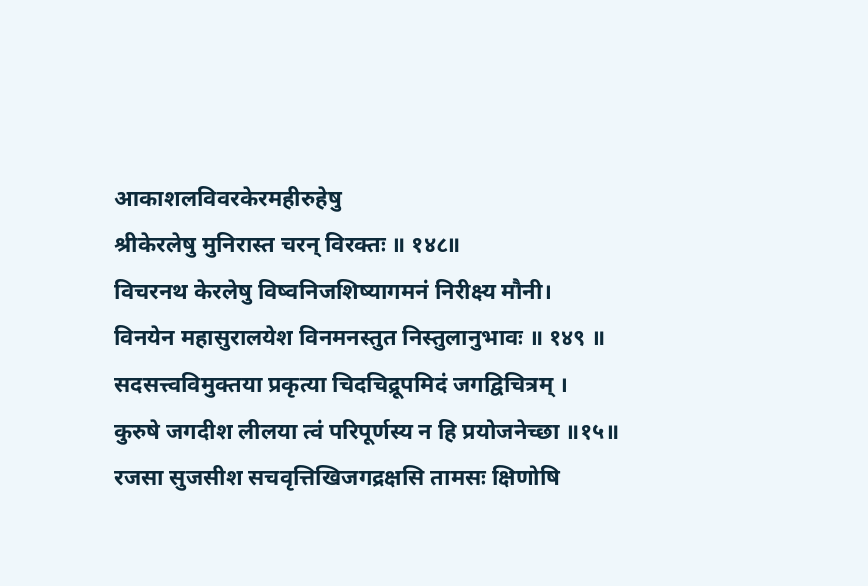आकाशलविवरकेरमहीरुहेषु
श्रीकेरलेषु मुनिरास्त चरन् विरक्तः ॥ १४८॥
विचरनथ केरलेषु विष्वनिजशिष्यागमनं निरीक्ष्य मौनी।
विनयेन महासुरालयेश विनमनस्तुत निस्तुलानुभावः ॥ १४९ ॥
सदसत्त्वविमुक्तया प्रकृत्या चिदचिद्रूपमिदं जगद्विचित्रम् ।
कुरुषे जगदीश लीलया त्वं परिपूर्णस्य न हि प्रयोजनेच्छा ॥१५॥
रजसा सुजसीश सचवृत्तिखिजगद्रक्षसि तामसः क्षिणोषि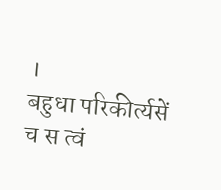।
बहुधा परिकीर्त्यसें च स त्वं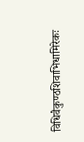विधिवैकुण्ठशिवाभिधामिरेकः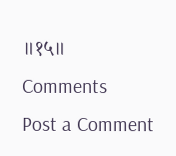॥१५॥
Comments
Post a Comment